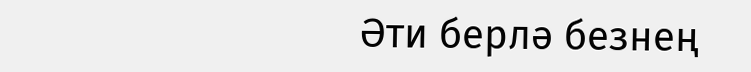Әти берлә безнең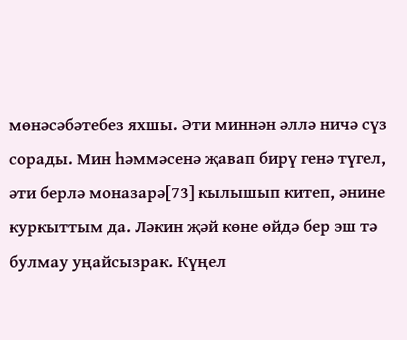мөнәсәбәтебез яхшы. Әти миннән әллә ничә сүз сорады. Мин һәммәсенә җавап бирү генә түгел, әти берлә моназарә[73] кылышып китеп, әнине куркыттым да. Ләкин җәй көне өйдә бер эш тә булмау уңайсызрак. Күңел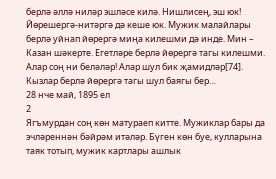берлә әллә ниләр эшләсе килә. Нишлисең, эш юк! Йөрешергә-нитәргә дә кеше юк. Мужик малайлары берлә уйнап йөрергә миңа килешми дә инде. Мин – Казан шәкерте. Егетләре берлә йөрергә тагы килешми. Алар соң ни беләләр! Алар шул бик җамидләр[74]. Кызлар берлә йөрергә тагы шул баягы бер…
28 нче май, 1895 ел
2
Ягъмурдан соң көн матураеп китте. Мужиклар бары да эчләреннән бәйрәм итәләр. Бүген көн буе, кулларына таяк тотып, мужик картлары ашлык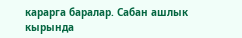карарга баралар. Сабан ашлык кырында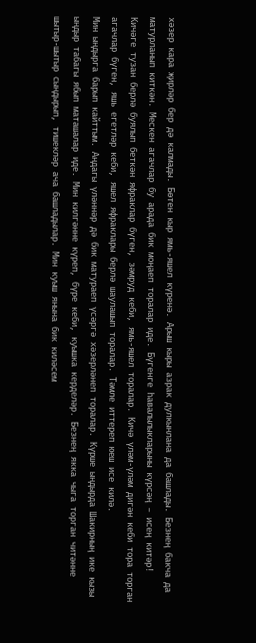хәзер кара җирләр бер дә калмады. Бөтен кыр ямь-яшел күренә. Арыш кыры азрак дулкынлана да башлады. Безнең бакча да матурланып киткән. Мескен агачлар бу арада бик моңаеп торалар иде. Бүгенге һавалылыкларыны күрсәң – исең китәр! Кичәге тузан берлә буялып беткән яфраклар бүген, зәмруд кеби, ямь-яшел торалар. Кичә үләм-үләм дигән кеби тора торган агачлар бүген, яшь егетләр кеби, яшел яфраклары берлә шаулашып торалар. Тәмле иттереп юеш исе килә.
Мин ындырга барып кайттым. Андагы үләннәр дә бик матураеп үсәргә хәзерләнеп торалар. Күрше ындырда Шакирның ике кызы ындыр табагы ябып маташалар иде. Мин килгәнне күреп, бүре кеби, куышка керделәр. Безнең якка чыга торган читәнне шытыр-шытыр сындырып, тишекләр ача башладылар. Мин куыш янына бик киләсем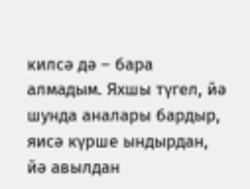килсә дә – бара алмадым. Яхшы түгел, йә шунда аналары бардыр, яисә күрше ындырдан, йә авылдан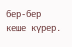бер-бер кеше күрер.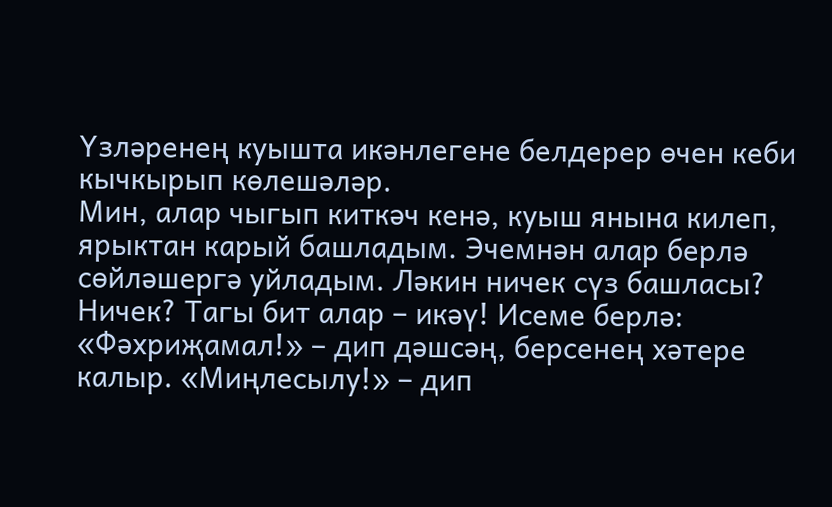Үзләренең куышта икәнлегене белдерер өчен кеби кычкырып көлешәләр.
Мин, алар чыгып киткәч кенә, куыш янына килеп, ярыктан карый башладым. Эчемнән алар берлә сөйләшергә уйладым. Ләкин ничек сүз башласы? Ничек? Тагы бит алар – икәү! Исеме берлә: «Фәхриҗамал!» – дип дәшсәң, берсенең хәтере калыр. «Миңлесылу!» – дип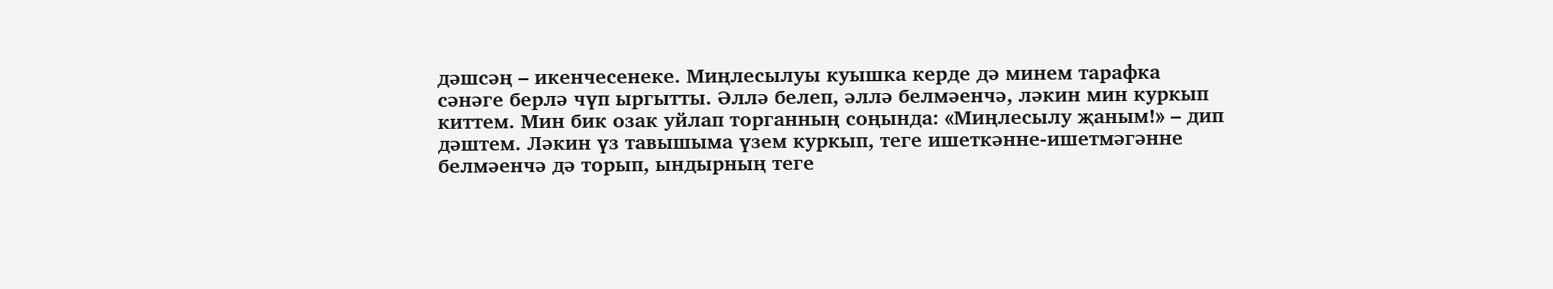дәшсәң – икенчесенеке. Миңлесылуы куышка керде дә минем тарафка сәнәге берлә чүп ыргытты. Әллә белеп, әллә белмәенчә, ләкин мин куркып киттем. Мин бик озак уйлап торганның соңында: «Миңлесылу җаным!» – дип дәштем. Ләкин үз тавышыма үзем куркып, теге ишеткәнне-ишетмәгәнне белмәенчә дә торып, ындырның теге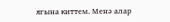ягына киттем. Менә алар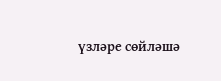үзләре сөйләшә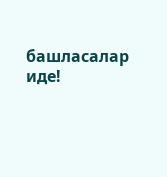башласалар иде!